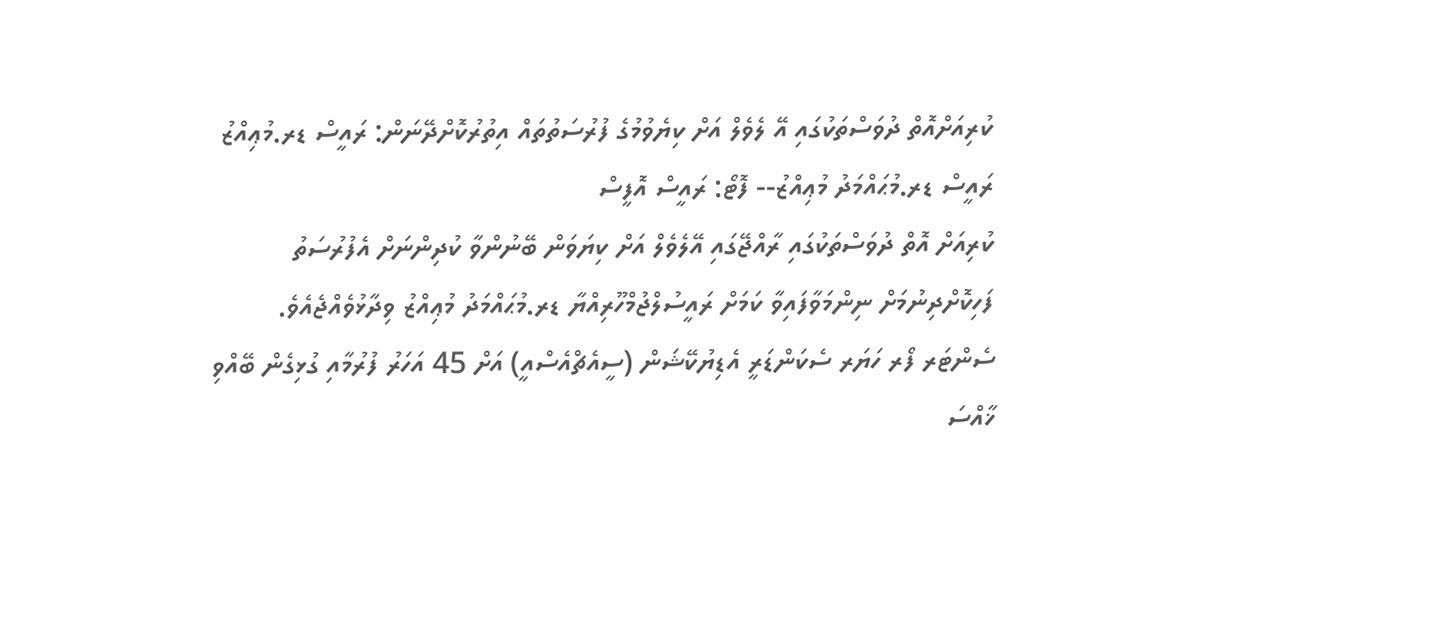ކުރިއަށްއޮތް ދުވަސްތަކުގައި އޭ ލެވެލް އަށް ކިޔެވުމުގެ ފުރުސަތުތައް އިތުރުކޮށްދޭނަން: ރައީސް ޑރ.މުޢިއްޒު
ރައީސް ޑރ.މުޙައްމަދު މުޢިއްޒު-- ފޮޓޯ: ރައީސް އޮފީސް
ކުރިއަށް އޮތް ދުވަސްތަކުގައި ރާއްޖޭގައި އޭލެވެލް އަށް ކިޔަވަން ބޭނުންވާ ކުދިންނަށް އެފުރުސަތު ފަހިކޮށްދިނުމަށް ނިންމަވާފައިވާ ކަމަށް ރައީސުލްޖުމްހޫރިއްޔާ ޑރ.މުޙައްމަދު މުޢިއްޒު ވިދާޅުވެއްޖެއެވެ.
ސެންޓަރ ފޯރ ހަޔަރ ސެކަންޑަރީ އެޑިޔުކޭޝަން (ސީއެޗްއެސްއީ) އަށް 45 އަހަރު ފުރުމާއި ގުޅިގެން ބޭއްވި ޚާއްސަ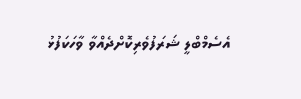އެސެމްބްލީ ޝަރަފުވެރިކޮށްދެއްވާ ވާހަކަފުޅު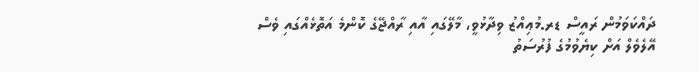ދައްކަވަމުން ރައީސް ޑރ.މުޢިއްޒު ވިދާޅުވީ، މާލޭގައި އާއި ރާއްޖޭގެ ކޮންމެ އަތޮޅެއްގައި ވެސް އޭލެވެލް އަށް ކިޔެވުމުގެ ފުރުސަތު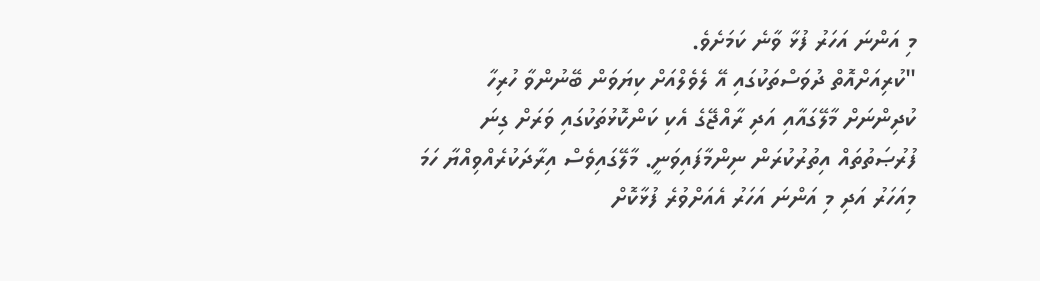މި އަންނަ އަހަރު ފުޅާ ވާނެ ކަމަށެވެ.
"ކުރިއަށްއޮތް ދުވަސްތަކުގައި އޭ ލެވެލްއަށް ކިޔަވަން ބޭނުންވާ ހުރިހާ ކުދިންނަށް މާލޭގައާއި އަދި ރާއްޖޭގެ އެކި ކަންކޮޅުތަކުގައި ވަރަށް ގިނަ ފުރުޞަތުތައް އިތުރުކުރަން ނިންމާފައިވަނީ. މާލޭގައިވެސް އިރާދަކުރެއްވިއްޔާ ހަމަ މިއަހަރު އަދި މި އަންނަ އަހަރު އެއަށްވުރެ ފުޅާކޮށް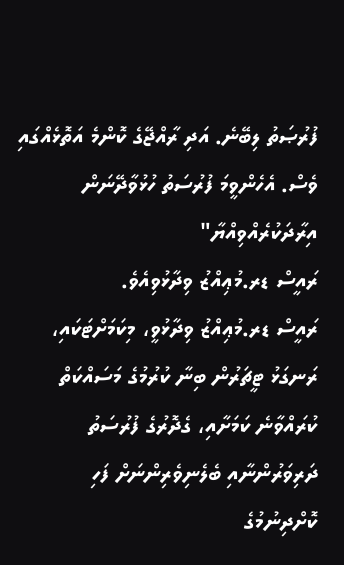ފުރުޞަތު ލިބޭނެ. އަދި ރާއްޖޭގެ ކޮންމެ އަތޮޅެއްގައި ވެސް. އެހެންވީމަ ފުރުސަތު ހުޅުވާދޭނަން އިރާދަކުރެއްވިއްޔާ"
ރައީސް ޑރ.މުޢިއްޒު ވިދާޅުވިއެވެ.
ރައީސް ޑރ.މުޢިއްޒު ވިދާޅުވީ، މިކަމަށްޓަކައި، ރަނގަޅު ޓީޗަރުން ބިނާ ކުރުމުގެ މަސައްކަތް ކުރައްވާނެ ކަމަށާއި، ގެދޮރުގެ ފުރުސަތު ދަރިވަރުންނާއި ބެލެނިވެރިންނަށް ފަހި ކޮށްދިނުމުގެ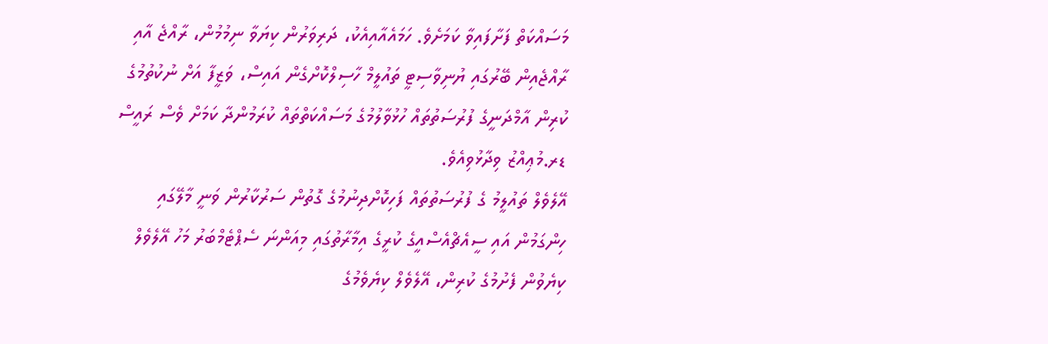މަސައްކަތް ފަށާފައިވާ ކަމަށެވެ. ހަމައެއާއިއެކު، ދަރިވަރުން ކިޔަވާ ނިމުމުން، ރާއްޖެ އާއި ރާއްޖެއިން ބޭރުގައި ޔުނިވާސިޓީ ތައުލީމް ހާސިލްކޮށްގެން އައިސް، ވަޒީފާ އަށް ނުކުތުމުގެ ކުރިން އާމްދަނީގެ ފުރުސަތުތައް ހުޅުވާލުމުގެ މަސައްކަތްތައް ކުރަމުންދާ ކަމަށް ވެސް ރައީސް ޑރ.މުޢިއްޒު ވިދާޅުވިއެވެ.
އޭލެވެލް ތައުލީމު ގެ ފުރުސަތުތައް ފަހިކޮށްދިނުމުގެ ގޮތުން ސަރުކާރުން ވަނީ މާލޭގައި ހިންގަމުން އައި ސީއެޗްއެސްއީގެ ކުރީގެ އިމާރާތުގައި މިއަންނަ ސެޕްޓެމްބަރު މަހު އޭލެވެލް ކިޔެވުން ފެށުމުގެ ކުރިން، އޭލެވެލް ކިޔެވެމުގެ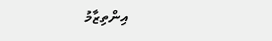އިންތިޒާމު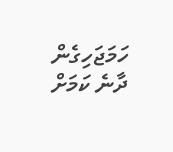ހަމަޖަހިގެން ދާނެ ކަމަށް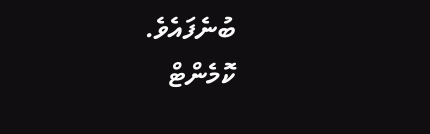ބުނެފައެވެ.
ކޮމެންޓް